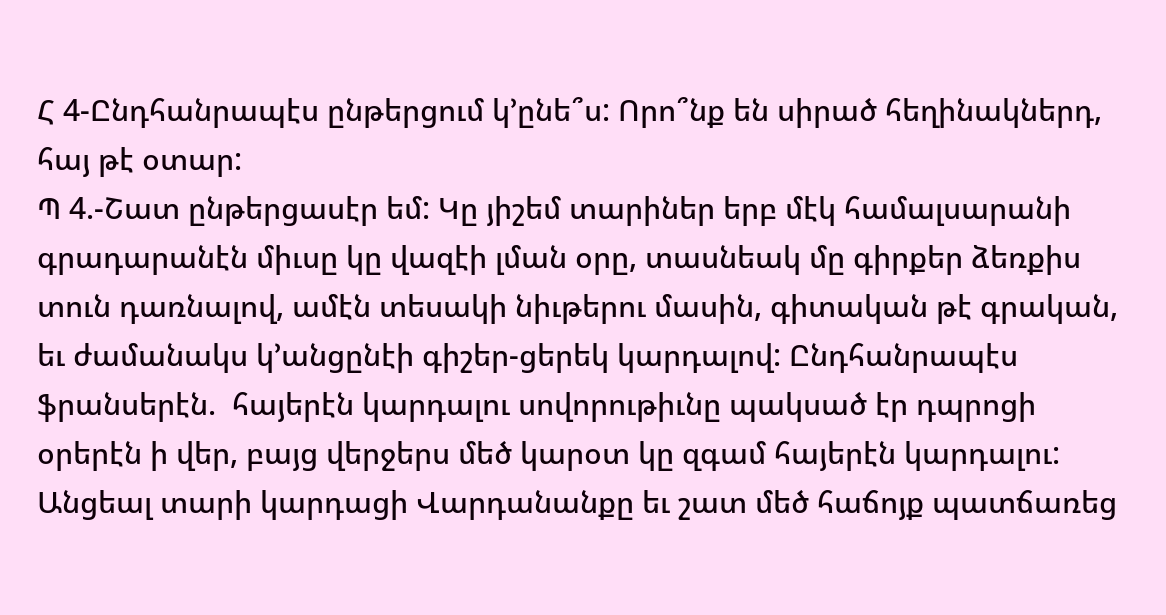Հ 4-Ընդհանրապէս ընթերցում կ’ընե՞ս: Որո՞նք են սիրած հեղինակներդ, հայ թէ օտար:
Պ 4.-Շատ ընթերցասէր եմ: Կը յիշեմ տարիներ երբ մէկ համալսարանի գրադարանէն միւսը կը վազէի լման օրը, տասնեակ մը գիրքեր ձեռքիս տուն դառնալով, ամէն տեսակի նիւթերու մասին, գիտական թէ գրական, եւ ժամանակս կ’անցընէի գիշեր-ցերեկ կարդալով: Ընդհանրապէս ֆրանսերէն.  հայերէն կարդալու սովորութիւնը պակսած էր դպրոցի օրերէն ի վեր, բայց վերջերս մեծ կարօտ կը զգամ հայերէն կարդալու: Անցեալ տարի կարդացի Վարդանանքը եւ շատ մեծ հաճոյք պատճառեց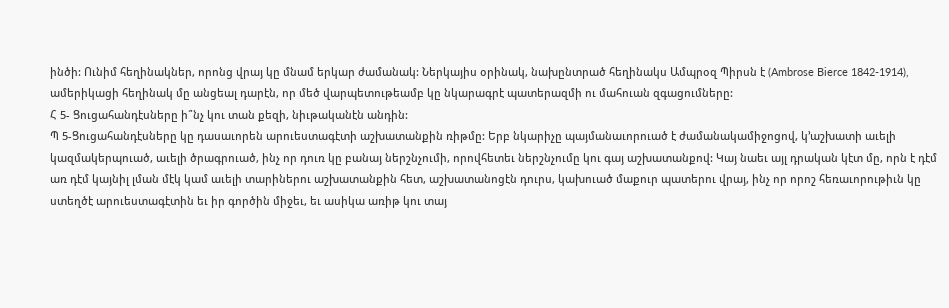ինծի: Ունիմ հեղինակներ, որոնց վրայ կը մնամ երկար ժամանակ: Ներկայիս օրինակ, նախընտրած հեղինակս Ամպրօզ Պիրսն է (Ambrose Bierce 1842-1914), ամերիկացի հեղինակ մը անցեալ դարէն, որ մեծ վարպետութեամբ կը նկարագրէ պատերազմի ու մահուան զգացումները:
Հ 5- Ցուցահանդէսները ի՞նչ կու տան քեզի, նիւթականէն անդին:
Պ 5-Ցուցահանդէսները կը դասաւորեն արուեստագէտի աշխատանքին ռիթմը: Երբ նկարիչը պայմանաւորուած է ժամանակամիջոցով, կ’աշխատի աւելի կազմակերպուած, աւելի ծրագրուած, ինչ որ դուռ կը բանայ ներշնչումի, որովհետեւ ներշնչումը կու գայ աշխատանքով: Կայ նաեւ այլ դրական կէտ մը, որն է դէմ առ դէմ կայնիլ լման մէկ կամ աւելի տարիներու աշխատանքին հետ, աշխատանոցէն դուրս, կախուած մաքուր պատերու վրայ, ինչ որ որոշ հեռաւորութիւն կը ստեղծէ արուեստագէտին եւ իր գործին միջեւ, եւ ասիկա առիթ կու տայ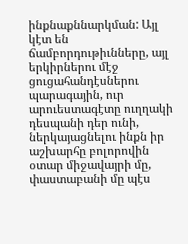ինքնաքննարկման: Այլ կէտ են ճամբորդութիւնները, այլ երկիրներու մէջ ցուցահանդէսներու պարագային, ուր արուեստագէտը ուղղակի դեսպանի դեր ունի, ներկայացնելու ինքն իր աշխարհը բոլորովին օտար միջավայրի մը, փաստաբանի մը պէս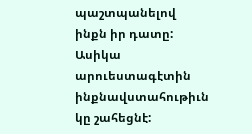պաշտպանելով ինքն իր դատը: Ասիկա արուեստագէտին ինքնավստահութիւն կը շահեցնէ: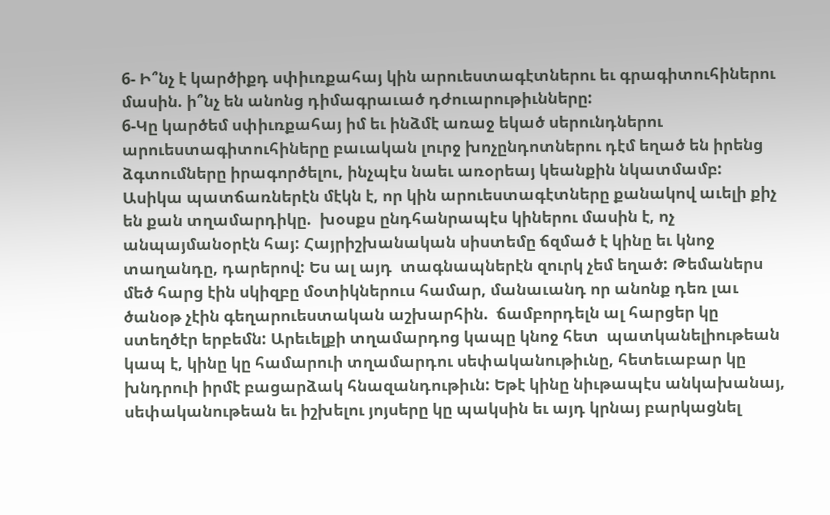6- Ի՞նչ է կարծիքդ սփիւռքահայ կին արուեստագէտներու եւ գրագիտուհիներու մասին. ի՞նչ են անոնց դիմագրաւած դժուարութիւնները:
6-Կը կարծեմ սփիւռքահայ իմ եւ ինձմէ առաջ եկած սերունդներու արուեստագիտուհիները բաւական լուրջ խոչընդոտներու դէմ եղած են իրենց ձգտումները իրագործելու, ինչպէս նաեւ առօրեայ կեանքին նկատմամբ: Ասիկա պատճառներէն մէկն է, որ կին արուեստագէտները քանակով աւելի քիչ են քան տղամարդիկը.  խօսքս ընդհանրապէս կիներու մասին է, ոչ անպայմանօրէն հայ: Հայրիշխանական սիստեմը ճզմած է կինը եւ կնոջ տաղանդը, դարերով: Ես ալ այդ  տագնապներէն զուրկ չեմ եղած: Թեմաներս մեծ հարց էին սկիզբը մօտիկներուս համար, մանաւանդ որ անոնք դեռ լաւ ծանօթ չէին գեղարուեստական աշխարհին.  ճամբորդելն ալ հարցեր կը ստեղծէր երբեմն: Արեւելքի տղամարդոց կապը կնոջ հետ  պատկանելիութեան կապ է, կինը կը համարուի տղամարդու սեփականութիւնը, հետեւաբար կը խնդրուի իրմէ բացարձակ հնազանդութիւն: Եթէ կինը նիւթապէս անկախանայ, սեփականութեան եւ իշխելու յոյսերը կը պակսին եւ այդ կրնայ բարկացնել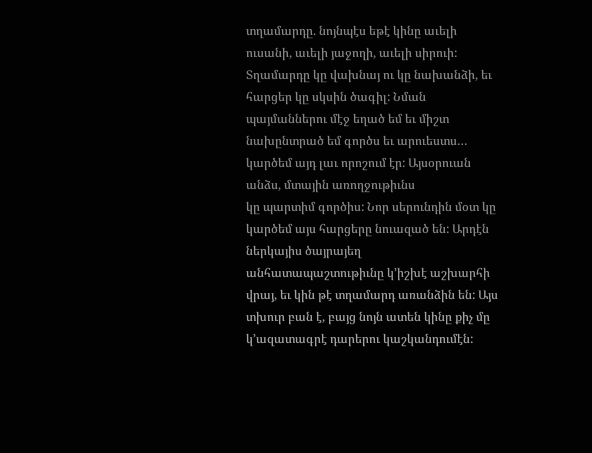տղամարդը. նոյնպէս եթէ կինը աւելի ուսանի, աւելի յաջողի, աւելի սիրուի: Տղամարդը կը վախնայ ու կը նախանձի, եւ հարցեր կը սկսին ծագիլ: Նման պայմաններու մէջ եղած եմ եւ միշտ նախընտրած եմ գործս եւ արուեստս… կարծեմ այդ լաւ որոշում էր: Այսօրուան անձս, մտային առողջութիւնս
կը պարտիմ գործիս: Նոր սերունդին մօտ կը կարծեմ այս հարցերը նուազած են: Արդէն ներկայիս ծայրայեղ անհատապաշտութիւնը կ’իշխէ աշխարհի վրայ, եւ կին թէ տղամարդ առանձին են: Այս տխուր բան է, բայց նոյն ատեն կինը քիչ մը կ’ազատագրէ դարերու կաշկանդումէն: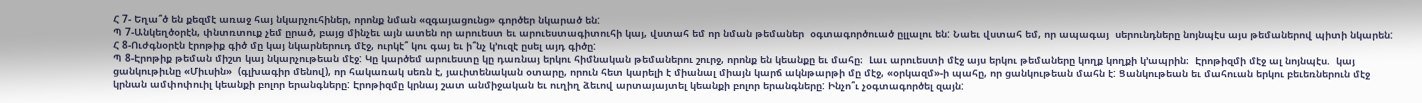Հ 7- Եղա՞ծ են քեզմէ առաջ հայ նկարչուհիներ, որոնք նման «զգայացունց» գործեր նկարած են:
Պ 7-Անկեղծօրէն, փնտռտուք չեմ ըրած, բայց մինչեւ այն ատեն որ արուեստ եւ արուեստագիտուհի կայ, վստահ եմ որ նման թեմաներ  օգտագործուած ըլլալու են: Նաեւ վստահ եմ, որ ապագայ  սերունդները նոյնպէս այս թեմաներով պիտի նկարեն:
Հ 8-Ուժգնօրէն էրոթիք գիծ մը կայ նկարներուդ մէջ, ուրկէ՞ կու գայ եւ ի՞նչ կ’ուզէ ըսել այդ գիծը:
Պ 8-Էրոթիք թեման միշտ կայ նկարչութեան մէջ: Կը կարծեմ արուեստը կը դառնայ երկու հիմնական թեմաներու շուրջ, որոնք են կեանքը եւ մահը։  Լաւ արուեստի մէջ այս երկու թեմաները կողք կողքի կ’ապրին։  Էրոթիզմի մէջ ալ նոյնպէս.  կայ ցանկութիւնը «Միւսին»  (գլխագիր մենով), որ հակառակ սեռն է, յաւիտենական օտարը, որուն հետ կարելի է միանալ միայն կարճ ակնթարթի մը մէջ, «օրկազմ»-ի պահը, որ ցանկութեան մահն է: Ցանկութեան եւ մահուան երկու բեւեռներուն մէջ կրնան ամփոփուիլ կեանքի բոլոր երանգները: Էրոթիզմը կրնայ շատ անմիջական եւ ուղիղ ձեւով արտայայտել կեանքի բոլոր երանգները: Ինչո՞ւ չօգտագործել զայն: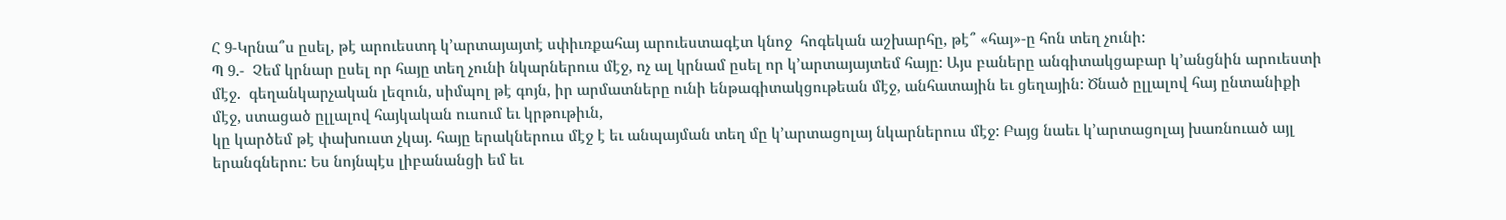Հ 9-Կրնա՞ս ըսել, թէ արուեստդ կ’արտայայտէ սփիւռքահայ արուեստագէտ կնոջ  հոգեկան աշխարհը, թէ՞ «հայ»-ը հոն տեղ չունի:
Պ 9.-  Չեմ կրնար ըսել որ հայը տեղ չունի նկարներուս մէջ, ոչ ալ կրնամ ըսել որ կ’արտայայտեմ հայը: Այս բաները անգիտակցաբար կ’անցնին արուեստի մէջ.  գեղանկարչական լեզուն, սիմպոլ թէ գոյն, իր արմատները ունի ենթագիտակցութեան մէջ, անհատային եւ ցեղային: Ծնած ըլլալով հայ ընտանիքի մէջ, ստացած ըլլալով հայկական ուսում եւ կրթութիւն,
կը կարծեմ թէ փախուստ չկայ. հայը երակներուս մէջ է եւ անպայման տեղ մը կ’արտացոլայ նկարներուս մէջ: Բայց նաեւ կ’արտացոլայ խառնուած այլ երանգներու: Ես նոյնպէս լիբանանցի եմ եւ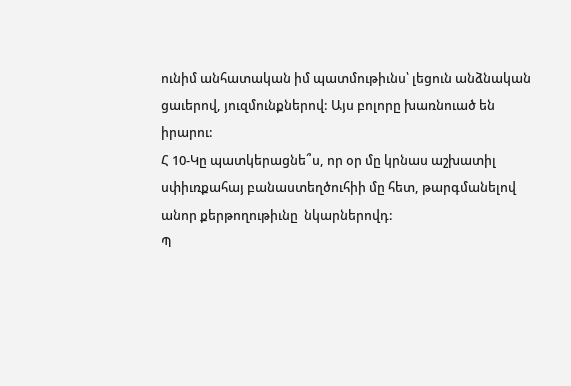ունիմ անհատական իմ պատմութիւնս՝ լեցուն անձնական ցաւերով, յուզմունքներով: Այս բոլորը խառնուած են իրարու:
Հ 10-Կը պատկերացնե՞ս, որ օր մը կրնաս աշխատիլ սփիւռքահայ բանաստեղծուհիի մը հետ, թարգմանելով անոր քերթողութիւնը  նկարներովդ:
Պ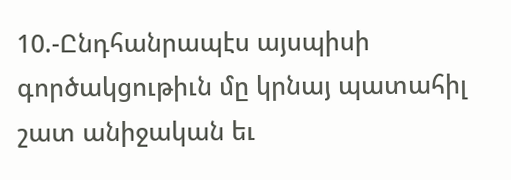10.-Ընդհանրապէս այսպիսի գործակցութիւն մը կրնայ պատահիլ շատ անիջական եւ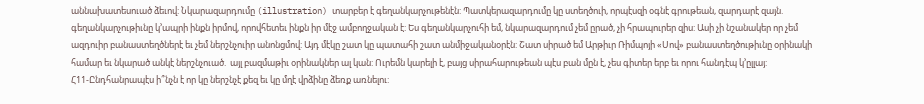աննախատեսուած ձեւով: Նկարազարդումը (illustration) տարբեր է գեղանկարչութենէն: Պատկերազարդումը կը ստեղծուի, որպէսզի օգնէ գրութեան, զարդարէ զայն.  գեղանկարչութիւնը կ’ապրի ինքն իրմով, որովհետեւ ինքն իր մէջ ամբողջական է: Ես գեղանկարչուհի եմ, նկարազարդում չեմ ըրած, չի հրապուրեր զիս: Ասի չի նշանակեր որ չեմ ազդուիր բանաստեղծներէ եւ չեմ ներշնչուիր անոնցմով: Այդ մէկը շատ կը պատահի շատ անմիջականօրէն: Շատ սիրած եմ Արթիւր Ռիմպոյի «Սով» բանաստեղծութիւնը օրինակի համար եւ նկարած անկէ ներշնչուած.  այլ բազմաթիւ օրինակներ ալ կան: Ուրեմն կարելի է, բայց սիրահարութեան պէս բան մըն է, չես գիտեր երբ եւ որու հանդէպ կ’ըլլայ:
Հ11-Ընդհանրապէս ի՞նչն է որ կը ներշնչէ քեզ եւ կը մղէ վրձինը ձեռք առնելու: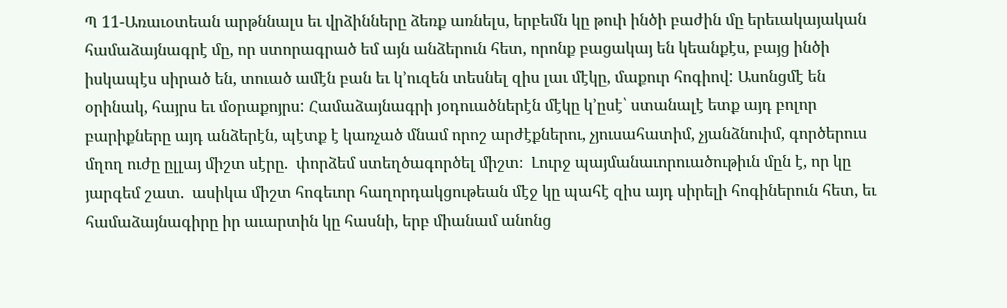Պ 11-Առաւօտեան արթննալս եւ վրձինները ձեռք առնելս, երբեմն կը թուի ինծի բաժին մը երեւակայական համաձայնագրէ մը, որ ստորագրած եմ այն անձերուն հետ, որոնք բացակայ են կեանքէս, բայց ինծի իսկապէս սիրած են, տուած ամէն բան եւ կ’ուզեն տեսնել զիս լաւ մէկը, մաքուր հոգիով: Ասոնցմէ են օրինակ, հայրս եւ մօրաքոյրս: Համաձայնագրի յօդուածներէն մէկը կ’ըսէ՝ ստանալէ ետք այդ բոլոր բարիքները այդ անձերէն, պէտք է կառչած մնամ որոշ արժէքներու, չյուսահատիմ, չյանձնուիմ, գործերուս մղող ուժը ըլլայ միշտ սէրը.  փորձեմ ստեղծագործել միշտ։  Լուրջ պայմանաւորուածութիւն մըն է, որ կը յարգեմ շատ.  ասիկա միշտ հոգեւոր հաղորդակցութեան մէջ կը պահէ զիս այդ սիրելի հոգիներուն հետ, եւ համաձայնագիրը իր աւարտին կը հասնի, երբ միանամ անոնց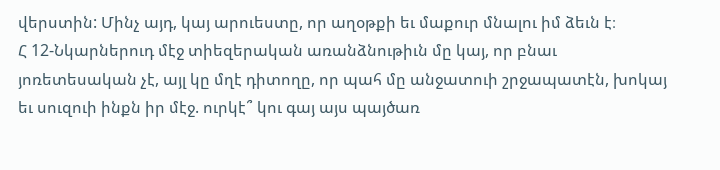վերստին: Մինչ այդ, կայ արուեստը, որ աղօթքի եւ մաքուր մնալու իմ ձեւն է։
Հ 12-Նկարներուդ մէջ տիեզերական առանձնութիւն մը կայ, որ բնաւ յոռետեսական չէ, այլ կը մղէ դիտողը, որ պահ մը անջատուի շրջապատէն, խոկայ եւ սուզուի ինքն իր մէջ. ուրկէ՞ կու գայ այս պայծառ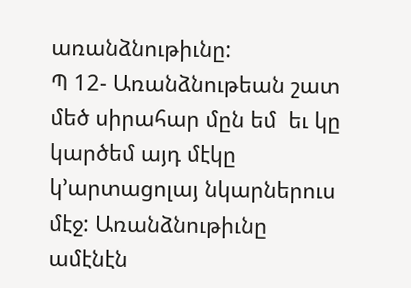առանձնութիւնը:
Պ 12- Առանձնութեան շատ մեծ սիրահար մըն եմ  եւ կը կարծեմ այդ մէկը կ’արտացոլայ նկարներուս մէջ: Առանձնութիւնը ամէնէն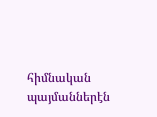հիմնական պայմաններէն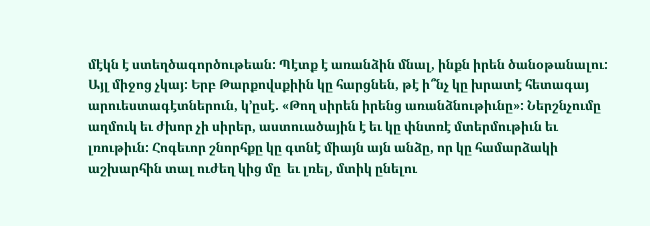մէկն է ստեղծագործութեան: Պէտք է առանձին մնալ, ինքն իրեն ծանօթանալու: Այլ միջոց չկայ: Երբ Թարքովսքիին կը հարցնեն, թէ ի՞նչ կը խրատէ հետագայ արուեստագէտներուն, կ’ըսէ. «Թող սիրեն իրենց առանձնութիւնը»: Ներշնչումը աղմուկ եւ ժխոր չի սիրեր, աստուածային է եւ կը փնտռէ մտերմութիւն եւ լռութիւն: Հոգեւոր շնորհքը կը գտնէ միայն այն անձը, որ կը համարձակի աշխարհին տալ ուժեղ կից մը  եւ լռել, մտիկ ընելու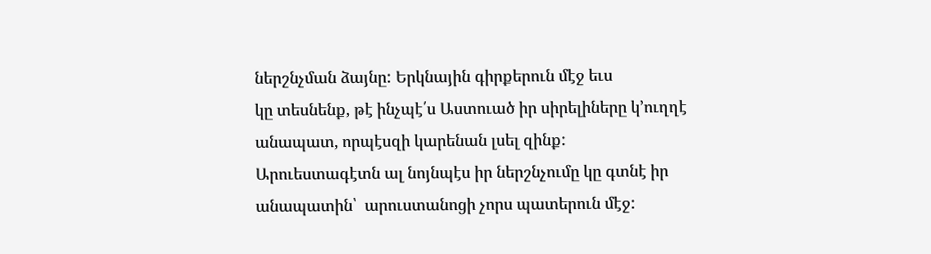ներշնչման ձայնը: Երկնային գիրքերուն մէջ եւս
կը տեսնենք, թէ ինչպէ՛ս Աստուած իր սիրելիները կ’ուղղէ անապատ, որպէսզի կարենան լսել զինք:
Արուեստագէտն ալ նոյնպէս իր ներշնչումը կը գտնէ իր անապատին՝  արուստանոցի չորս պատերուն մէջ: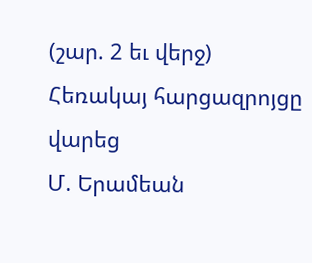(շար. 2 եւ վերջ)
Հեռակայ հարցազրոյցը վարեց
Մ. Երամեան